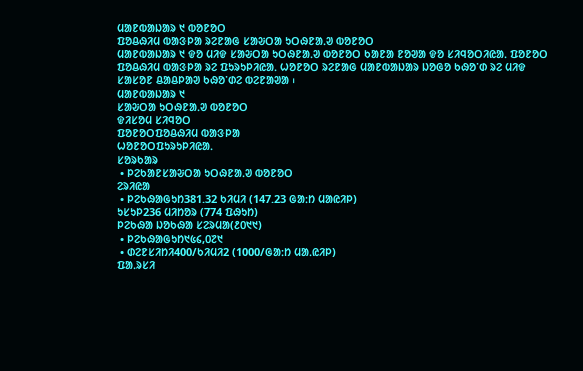ᱢᱟᱱᱵᱟᱡᱟᱨ ᱑ ᱵᱚᱱᱚᱛ
ᱯᱚᱪᱷᱤᱢ ᱵᱟᱝᱞᱟ ᱨᱮᱱᱟᱜ ᱥᱟᱶᱛᱟ ᱩᱛᱷᱱᱟᱹᱣ ᱵᱚᱱᱚᱛ
ᱢᱟᱱᱵᱟᱡᱟᱨ ᱑ ᱫᱚ ᱢᱤᱫ ᱥᱟᱶᱛᱟ ᱩᱛᱷᱱᱟᱹᱣ ᱵᱚᱱᱚᱛ ᱠᱟᱱᱟ ᱱᱚᱣᱟ ᱫᱚ ᱥᱤᱧᱚᱛᱤᱭᱟᱹ ᱯᱚᱱᱚᱛ ᱯᱚᱪᱷᱤᱢ ᱵᱟᱝᱞᱟ ᱨᱮ ᱯᱩᱨᱩᱞᱤᱭᱟᱹ ᱦᱚᱱᱚᱛ ᱨᱮᱱᱟᱜ ᱢᱟᱱᱵᱟᱡᱟᱨ ᱡᱚᱜᱚ ᱠᱷᱚᱸᱰ ᱨᱮ ᱢᱤᱫ ᱥᱟᱥᱚᱱ ᱪᱟᱪᱞᱟᱣ ᱠᱷᱚᱸᱰᱮ ᱵᱮᱱᱟᱣᱟ ᱾
ᱢᱟᱱᱵᱟᱡᱟᱨ ᱑
ᱥᱟᱶᱛᱟ ᱩᱛᱷᱱᱟᱹᱣ ᱵᱚᱱᱚᱛ
ᱫᱤᱥᱚᱢ ᱥᱤᱧᱚᱛ
ᱯᱚᱱᱚᱛᱯᱚᱪᱷᱤᱢ ᱵᱟᱝᱞᱟ
ᱦᱚᱱᱚᱛᱯᱩᱨᱩᱞᱤᱭᱟᱹ
ᱥᱚᱨᱠᱟᱨ
 • ᱞᱮᱠᱟᱱᱥᱟᱶᱛᱟ ᱩᱛᱷᱱᱟᱹᱣ ᱵᱚᱱᱚᱛ
ᱮᱨᱤᱭᱟ
 • ᱞᱮᱠᱷᱟᱜᱩᱴ381.32 ᱠᱤᱢᱤ (147.23 ᱜᱟᱺᱴ ᱢᱟᱭᱤᱞ)
ᱩᱥᱩᱞ236 ᱢᱤᱴᱚᱨ (774 ᱯᱷᱩᱴ)
ᱞᱮᱠᱷᱟ ᱡᱚᱠᱷᱟ ᱥᱮᱨᱢᱟ(᱒᱐᱑᱑)
 • ᱞᱮᱠᱷᱟᱜᱩᱴ᱑᱕᱔,᱐᱗᱑
 • ᱰᱮᱱᱥᱤᱴᱤ400/ᱠᱤᱢᱤ2 (1000/ᱜᱟᱺᱴ ᱢᱟᱹᱭᱤᱞ)
ᱯᱟᱹᱨᱥᱤ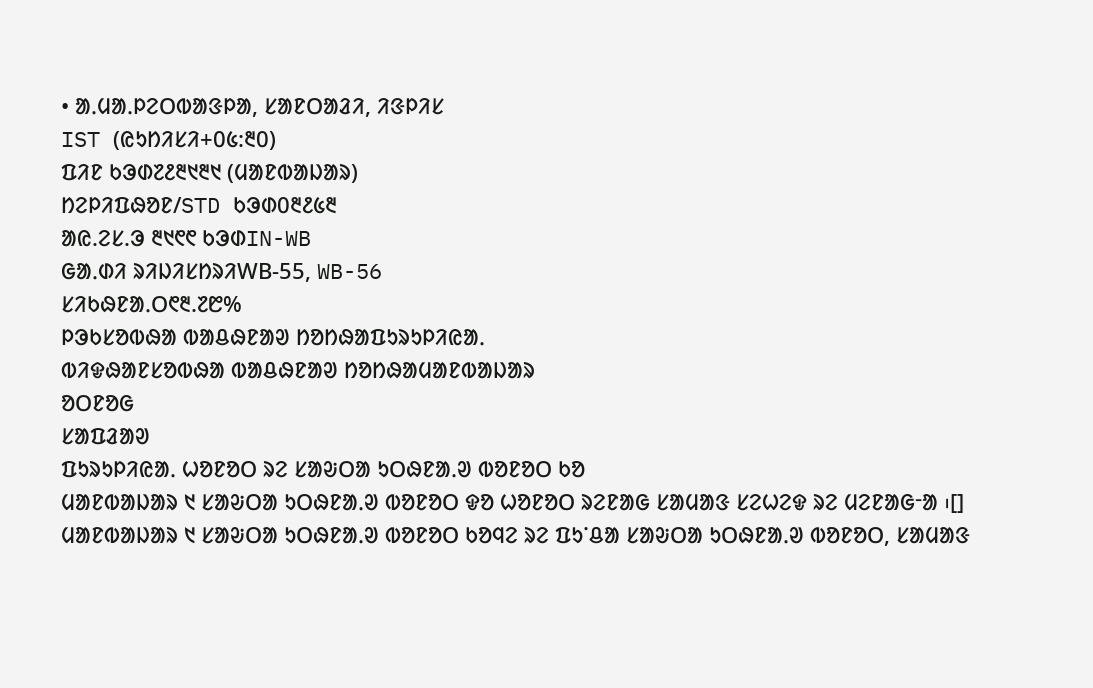• ᱟᱹᱢᱟᱹᱞᱮᱛᱵᱟᱝᱞᱟ, ᱥᱟᱱᱛᱟᱲᱤ, ᱤᱝᱞᱤᱥ
IST (ᱭᱩᱴᱤᱥᱤ+᱐᱕:᱓᱐)
ᱯᱤᱱ ᱠᱳᱰ᱗᱒᱓᱑᱓᱑ (ᱢᱟᱱᱵᱟᱡᱟᱨ)
ᱴᱮᱞᱤᱯᱷᱚᱱ/STD ᱠᱳᱰ᱐᱓᱒᱕᱓
ᱟᱭ.ᱮᱥ.ᱳ ᱓᱑᱖᱖ ᱠᱳᱰIN-WB
ᱜᱟᱹᱰᱤ ᱨᱤᱡᱤᱥᱴᱨᱤWB-55, WB-56
ᱥᱤᱠᱷᱱᱟᱹᱛ᱖᱓.᱗᱘%
ᱞᱳᱠᱥᱚᱵᱷᱟ ᱵᱟᱪᱷᱱᱟᱣ ᱴᱚᱴᱷᱟᱯᱩᱨᱩᱞᱤᱭᱟᱹ
ᱵᱤᱫᱷᱟᱱᱥᱚᱵᱷᱟ ᱵᱟᱪᱷᱱᱟᱣ ᱴᱚᱴᱷᱟᱢᱟᱱᱵᱟᱡᱟᱨ
ᱚᱛᱱᱚᱜ
ᱥᱟᱯᱲᱟᱣ
ᱯᱩᱨᱩᱞᱤᱭᱟᱹ ᱦᱚᱱᱚᱛ ᱨᱮ ᱥᱟᱶᱛᱟ ᱩᱛᱷᱱᱟᱹᱣ ᱵᱚᱱᱚᱛ ᱠᱚ
ᱢᱟᱱᱵᱟᱡᱟᱨ ᱑ ᱥᱟᱶᱛᱟ ᱩᱛᱷᱱᱟᱹᱣ ᱵᱚᱱᱚᱛ ᱫᱚ ᱦᱚᱱᱚᱛ ᱨᱮᱱᱟᱜ ᱥᱟᱢᱟᱝ ᱥᱮᱦᱮᱫ ᱨᱮ ᱢᱮᱱᱟᱜᱼᱟ ᱾[]
ᱢᱟᱱᱵᱟᱡᱟᱨ ᱑ ᱥᱟᱶᱛᱟ ᱩᱛᱷᱱᱟᱹᱣ ᱵᱚᱱᱚᱛ ᱠᱚᱧᱮ ᱨᱮ ᱯᱩᱸᱪᱟ ᱥᱟᱶᱛᱟ ᱩᱛᱷᱱᱟᱹᱣ ᱵᱚᱱᱚᱛ, ᱥᱟᱢᱟᱝ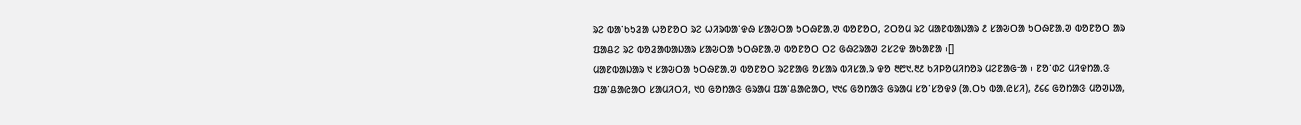ᱨᱮ ᱵᱟᱸᱠᱩᱲᱟ ᱦᱚᱱᱚᱛ ᱨᱮ ᱦᱤᱨᱵᱟᱸᱫᱷ ᱥᱟᱶᱛᱟ ᱩᱛᱷᱱᱟᱹᱣ ᱵᱚᱱᱚᱛ, ᱮᱛᱚᱢ ᱨᱮ ᱢᱟᱱᱵᱟᱡᱟᱨ ᱒ ᱥᱟᱶᱛᱟ ᱩᱛᱷᱱᱟᱹᱣ ᱵᱚᱱᱚᱛ ᱟᱨ ᱯᱟᱪᱮ ᱨᱮ ᱵᱚᱲᱟᱵᱟᱡᱟᱨ ᱥᱟᱶᱛᱟ ᱩᱛᱷᱱᱟᱹᱣ ᱵᱚᱱᱚᱛ ᱛᱮ ᱜᱷᱮᱨᱟᱣ ᱮᱥᱮᱫ ᱟᱠᱟᱱᱟ ᱾[]
ᱢᱟᱱᱵᱟᱡᱟᱨ ᱑ ᱥᱟᱶᱛᱟ ᱩᱛᱷᱱᱟᱹᱣ ᱵᱚᱱᱚᱛ ᱨᱮᱱᱟᱜ ᱚᱥᱟᱨ ᱵᱤᱥᱟᱹᱨ ᱫᱚ ᱓᱘᱑.᱓᱒ ᱠᱤᱞᱚᱢᱤᱴᱚᱨ ᱢᱮᱱᱟᱜᱼᱟ ᱾ ᱱᱚᱸᱰᱮ ᱢᱤᱫᱴᱟᱹᱝ ᱯᱟᱸᱪᱟᱭᱟᱛ ᱥᱟᱢᱤᱛᱤ, ᱑᱐ ᱜᱚᱴᱟᱝ ᱜᱨᱟᱢ ᱯᱟᱸᱪᱟᱭᱟᱛ, ᱑᱑᱔ ᱜᱚᱴᱟᱝ ᱜᱨᱟᱢ ᱥᱚᱸᱥᱚᱫᱽ (ᱟᱹᱛᱩ ᱵᱟᱹᱭᱥᱤ), ᱒᱔᱔ ᱜᱚᱴᱟᱝ ᱢᱚᱣᱡᱟ,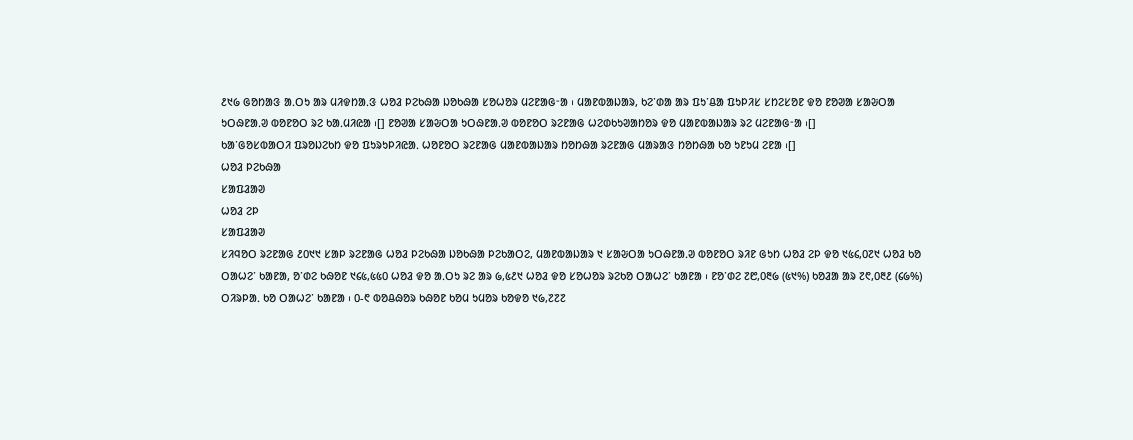᱒᱑᱙ ᱜᱚᱴᱟᱝ ᱟᱹᱛᱩ ᱟᱨ ᱢᱤᱫᱴᱟᱹᱝ ᱦᱚᱲ ᱞᱮᱠᱷᱟ ᱡᱚᱠᱷᱟ ᱥᱚᱦᱚᱨ ᱢᱮᱱᱟᱜᱼᱟ ᱾ ᱢᱟᱱᱵᱟᱡᱟᱨ, ᱠᱮᱸᱰᱟ ᱟᱨ ᱯᱩᱸᱪᱟ ᱯᱩᱞᱤᱥ ᱥᱴᱮᱥᱚᱱ ᱫᱚ ᱱᱚᱣᱟ ᱥᱟᱶᱛᱟ ᱩᱛᱷᱱᱟᱹᱣ ᱵᱚᱱᱚᱛ ᱨᱮ ᱠᱟᱹᱢᱤᱭᱟ ᱾[] ᱱᱚᱣᱟ ᱥᱟᱶᱛᱟ ᱩᱛᱷᱱᱟᱹᱣ ᱵᱚᱱᱚᱛ ᱨᱮᱱᱟᱜ ᱦᱮᱰᱠᱩᱣᱟᱴᱚᱨ ᱫᱚ ᱢᱟᱱᱵᱟᱡᱟᱨ ᱨᱮ ᱢᱮᱱᱟᱜᱼᱟ ᱾[]
ᱠᱟᱸᱜᱚᱥᱵᱟᱛᱤ ᱯᱨᱚᱡᱮᱠᱴ ᱫᱚ ᱯᱩᱨᱩᱞᱤᱭᱟᱹ ᱦᱚᱱᱚᱛ ᱨᱮᱱᱟᱜ ᱢᱟᱱᱵᱟᱡᱟᱨ ᱴᱚᱴᱷᱟ ᱨᱮᱱᱟᱜ ᱢᱟᱨᱟᱝ ᱴᱚᱴᱷᱟ ᱠᱚ ᱩᱱᱩᱢ ᱮᱱᱟ ᱾[]
ᱦᱚᱲ ᱞᱮᱠᱷᱟ
ᱥᱟᱯᱲᱟᱣ
ᱦᱚᱲ ᱮᱞ
ᱥᱟᱯᱲᱟᱣ
ᱥᱤᱧᱚᱛ ᱨᱮᱱᱟᱜ ᱒᱐᱑᱑ ᱥᱟᱞ ᱨᱮᱱᱟᱜ ᱦᱚᱲ ᱞᱮᱠᱷᱟ ᱡᱚᱠᱷᱟ ᱞᱮᱠᱟᱛᱮ, ᱢᱟᱱᱵᱟᱡᱟᱨ ᱑ ᱥᱟᱶᱛᱟ ᱩᱛᱷᱱᱟᱹᱣ ᱵᱚᱱᱚᱛ ᱨᱤᱱ ᱜᱩᱴ ᱦᱚᱲ ᱮᱞ ᱫᱚ ᱑᱕᱔,᱐᱗᱑ ᱦᱚᱲ ᱠᱚ ᱛᱟᱦᱮᱸ ᱠᱟᱱᱟ, ᱚᱸᱰᱮ ᱠᱷᱚᱱ ᱑᱔᱕,᱕᱕᱐ ᱦᱚᱲ ᱫᱚ ᱟᱹᱛᱩ ᱨᱮ ᱟᱨ ᱙,᱕᱒᱑ ᱦᱚᱲ ᱫᱚ ᱥᱚᱦᱚᱨ ᱨᱮᱠᱚ ᱛᱟᱦᱮᱸ ᱠᱟᱱᱟ ᱾ ᱱᱚᱸᱰᱮ ᱗᱘,᱐᱓᱙ (᱕᱑%) ᱠᱚᱲᱟ ᱟᱨ ᱗᱖,᱐᱓᱒ (᱔᱙%) ᱛᱤᱨᱞᱟᱹ ᱠᱚ ᱛᱟᱦᱮᱸ ᱠᱟᱱᱟ ᱾ ᱐-᱖ ᱵᱚᱪᱷᱚᱨ ᱠᱷᱚᱱ ᱠᱚᱢ ᱩᱢᱚᱨ ᱠᱚᱫᱚ ᱑᱙,᱗᱗᱗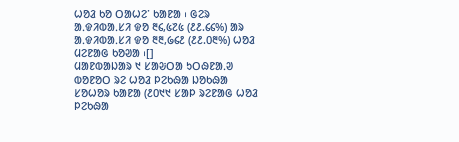ᱦᱚᱲ ᱠᱚ ᱛᱟᱦᱮᱸ ᱠᱟᱱᱟ ᱾ ᱜᱮᱨ ᱟᱹᱫᱤᱵᱟᱹᱥᱤ ᱫᱚ ᱓᱔,᱕᱗᱕ (᱒᱒.᱔᱔%) ᱟᱨ ᱟᱹᱫᱤᱵᱟᱹᱥᱤ ᱫᱚ ᱓᱓,᱙᱔᱒ (᱒᱒.᱐᱓%) ᱦᱚᱲ ᱢᱮᱱᱟᱜ ᱠᱚᱣᱟ ᱾[]
ᱢᱟᱱᱵᱟᱡᱟᱨ ᱑ ᱥᱟᱶᱛᱟ ᱩᱛᱷᱱᱟᱹᱣ ᱵᱚᱱᱚᱛ ᱨᱮ ᱦᱚᱲ ᱞᱮᱠᱷᱟ ᱡᱚᱠᱷᱟ ᱥᱚᱦᱚᱨ ᱠᱟᱱᱟ (᱒᱐᱑᱑ ᱥᱟᱞ ᱨᱮᱱᱟᱜ ᱦᱚᱲ ᱞᱮᱠᱷᱟ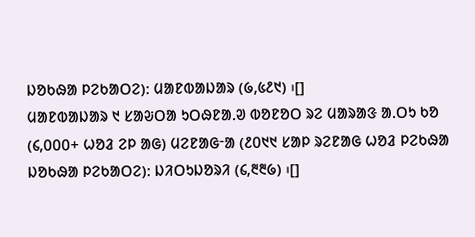ᱡᱚᱠᱷᱟ ᱞᱮᱠᱟᱛᱮ): ᱢᱟᱱᱵᱟᱡᱟᱨ (᱙,᱕᱒᱑) ᱾[]
ᱢᱟᱱᱵᱟᱡᱟᱨ ᱑ ᱥᱟᱶᱛᱟ ᱩᱛᱷᱱᱟᱹᱣ ᱵᱚᱱᱚᱛ ᱨᱮ ᱢᱟᱨᱟᱝ ᱟᱹᱛᱩ ᱠᱚ (᱔,᱐᱐᱐+ ᱦᱚᱲ ᱮᱞ ᱟᱜ) ᱢᱮᱱᱟᱜᱼᱟ (᱒᱐᱑᱑ ᱥᱟᱞ ᱨᱮᱱᱟᱜ ᱦᱚᱲ ᱞᱮᱠᱷᱟ ᱡᱚᱠᱷᱟ ᱞᱮᱠᱟᱛᱮ): ᱡᱤᱛᱩᱡᱚᱨᱤ (᱔,᱓᱓᱙) ᱾[]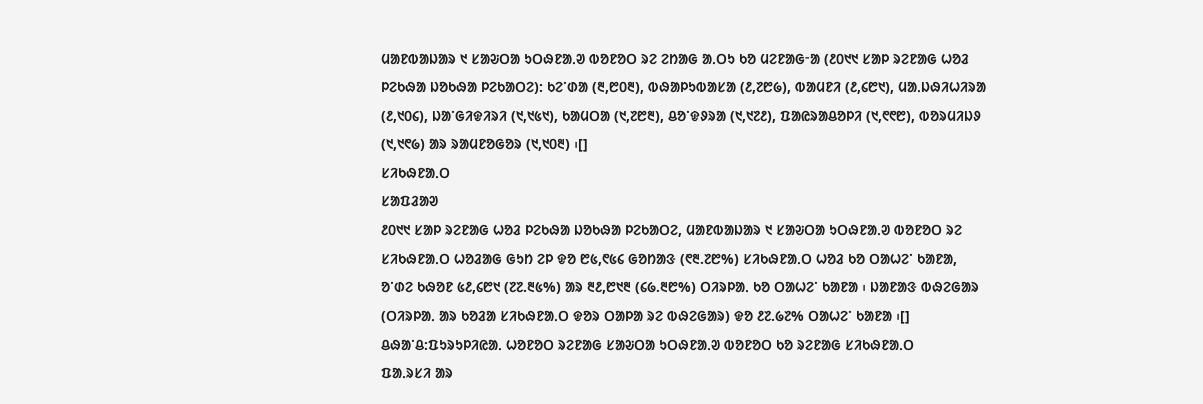ᱢᱟᱱᱵᱟᱡᱟᱨ ᱑ ᱥᱟᱶᱛᱟ ᱩᱛᱷᱱᱟᱹᱣ ᱵᱚᱱᱚᱛ ᱨᱮ ᱮᱴᱟᱜ ᱟᱹᱛᱩ ᱠᱚ ᱢᱮᱱᱟᱜᱼᱟ (᱒᱐᱑᱑ ᱥᱟᱞ ᱨᱮᱱᱟᱜ ᱦᱚᱲ ᱞᱮᱠᱷᱟ ᱡᱚᱠᱷᱟ ᱞᱮᱠᱟᱛᱮ): ᱠᱮᱸᱰᱟ (᱓,᱘᱐᱓), ᱵᱷᱟᱞᱩᱵᱟᱥᱟ (᱒,᱗᱘᱙), ᱵᱟᱢᱱᱤ (᱒,᱔᱘᱑), ᱢᱟᱹᱡᱷᱤᱦᱤᱨᱟ (᱒,᱑᱐᱔), ᱡᱟᱸᱜᱤᱫᱤᱨᱤ (᱑,᱑᱕᱑), ᱠᱟᱢᱛᱟ (᱑,᱗᱘᱓), ᱪᱚᱸᱫᱽᱨᱟ (᱑,᱑᱗᱒), ᱯᱟᱭᱨᱟᱪᱚᱞᱤ (᱑,᱖᱖᱘), ᱵᱚᱨᱢᱤᱡᱽ (᱑,᱑᱖᱙) ᱟᱨ ᱨᱟᱢᱱᱚᱜᱚᱨ (᱑,᱑᱐᱓) ᱾[]
ᱥᱤᱠᱷᱱᱟᱹᱛ
ᱥᱟᱯᱲᱟᱣ
᱒᱐᱑᱑ ᱥᱟᱞ ᱨᱮᱱᱟᱜ ᱦᱚᱲ ᱞᱮᱠᱷᱟ ᱡᱚᱠᱷᱟ ᱞᱮᱠᱟᱛᱮ, ᱢᱟᱱᱵᱟᱡᱟᱨ ᱑ ᱥᱟᱶᱛᱟ ᱩᱛᱷᱱᱟᱹᱣ ᱵᱚᱱᱚᱛ ᱨᱮ ᱥᱤᱠᱷᱱᱟᱹᱛ ᱦᱚᱲᱟᱜ ᱜᱩᱴ ᱮᱞ ᱫᱚ ᱘᱕,᱖᱕᱔ ᱜᱚᱴᱟᱝ (᱖᱓.᱗᱘%) ᱥᱤᱠᱷᱱᱟᱹᱛ ᱦᱚᱲ ᱠᱚ ᱛᱟᱦᱮᱸ ᱠᱟᱱᱟ, ᱚᱸᱰᱮ ᱠᱷᱚᱱ ᱕᱒,᱔᱘᱑ (᱗᱗.᱓᱕%) ᱟᱨ ᱓᱒,᱘᱑᱓ (᱔᱙.᱓᱘%) ᱛᱤᱨᱞᱟᱹ ᱠᱚ ᱛᱟᱦᱮᱸ ᱠᱟᱱᱟ ᱾ ᱡᱟᱱᱟᱝ ᱵᱷᱮᱜᱟᱨ (ᱛᱤᱨᱞᱟᱹ ᱟᱨ ᱠᱚᱲᱟ ᱥᱤᱠᱷᱱᱟᱹᱛ ᱫᱚᱨ ᱛᱟᱞᱟ ᱨᱮ ᱵᱷᱮᱜᱟᱨ) ᱫᱚ ᱒᱗.᱙᱗% ᱛᱟᱦᱮᱸ ᱠᱟᱱᱟ ᱾[]
ᱪᱷᱟᱸᱪ:ᱯᱩᱨᱩᱞᱤᱭᱟᱹ ᱦᱚᱱᱚᱛ ᱨᱮᱱᱟᱜ ᱥᱟᱶᱛᱟ ᱩᱛᱷᱱᱟᱹᱣ ᱵᱚᱱᱚᱛ ᱠᱚ ᱨᱮᱱᱟᱜ ᱥᱤᱠᱷᱱᱟᱹᱛ
ᱯᱟᱹᱨᱥᱤ ᱟᱨ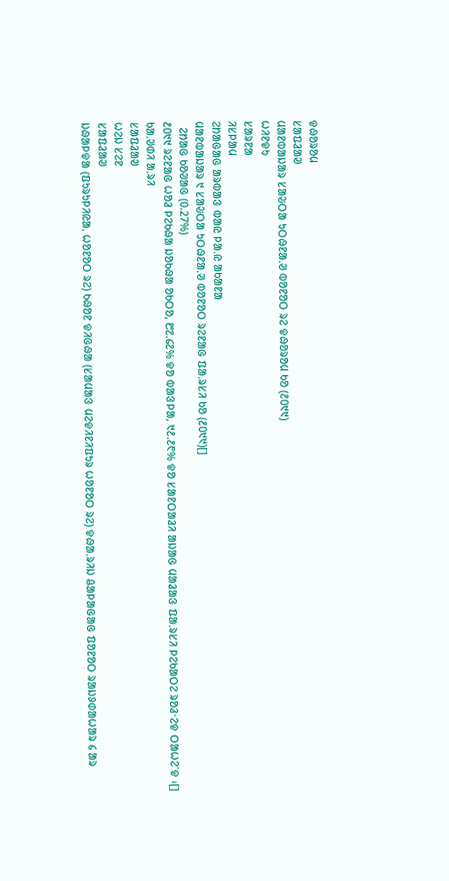ᱫᱷᱚᱨᱚᱢ
ᱥᱟᱯᱲᱟᱣ
ᱢᱟᱱᱵᱟᱡᱟᱨ ᱥᱟᱶᱛᱟ ᱩᱛᱷᱱᱟᱹᱣ ᱵᱚᱱᱚᱛ ᱨᱮ ᱫᱷᱚᱨᱚᱢ ᱠᱚ (᱒᱐᱑᱑)
ᱦᱤᱱᱫᱩ
ᱥᱟᱨᱱᱟ
ᱤᱥᱞᱟᱢ
ᱮᱴᱟᱜᱟᱜ ᱟᱨᱵᱟᱝ ᱵᱟᱭ ᱞᱟᱹᱭ ᱟᱠᱟᱱᱟ
ᱢᱟᱱᱵᱟᱡᱟᱨ ᱑ ᱥᱟᱶᱛᱟ ᱩᱛᱷᱱᱟᱹᱣ ᱵᱚᱱᱚᱛ ᱨᱮᱱᱟᱜ ᱯᱟᱹᱨᱥᱤ ᱠᱚ (᱒᱐᱑᱑)[]
  ᱮᱴᱟᱜ ᱠᱚᱣᱟᱜ (0.27%)
᱒᱐᱑᱑ ᱨᱮᱱᱟᱜ ᱦᱚᱲ ᱞᱮᱠᱷᱟ ᱡᱚᱠᱷᱟ ᱚᱠᱛᱚ, ᱘᱗.᱔᱗% ᱫᱚ ᱵᱟᱝᱞᱟ, ᱑᱒.᱒᱖% ᱫᱚ ᱥᱟᱱᱛᱟᱲᱤ ᱟᱡᱟᱜ ᱢᱟᱲᱟᱝ ᱯᱟᱹᱨᱥᱤ ᱞᱮᱠᱟᱛᱮ ᱨᱚᱲᱼᱮᱫ ᱛᱟᱦᱮᱸᱫ ᱾[]
ᱠᱟᱹᱣᱰᱤ ᱟᱹᱨᱤ
ᱥᱟᱯᱲᱟᱣ
ᱦᱮᱡ ᱥᱮᱱ
ᱥᱟᱯᱲᱟᱣ
ᱡᱷᱟᱞᱫᱟ (ᱯᱩᱨᱩᱞᱤᱭᱟᱹ ᱦᱚᱱᱚᱛ ᱨᱮ) ᱠᱷᱚᱱ ᱫᱤᱜᱷᱟ (ᱥᱟᱢᱟᱝ ᱢᱮᱫᱤᱱᱤᱯᱩᱨ ᱦᱚᱱᱚᱛ ᱨᱮ) ᱫᱷᱟᱹᱨᱤᱡ ᱪᱟᱞᱟᱜᱟᱜ ᱯᱚᱱᱚᱛ ᱨᱟᱡᱽᱰᱟᱦᱟᱨ ᱔ ᱟᱨ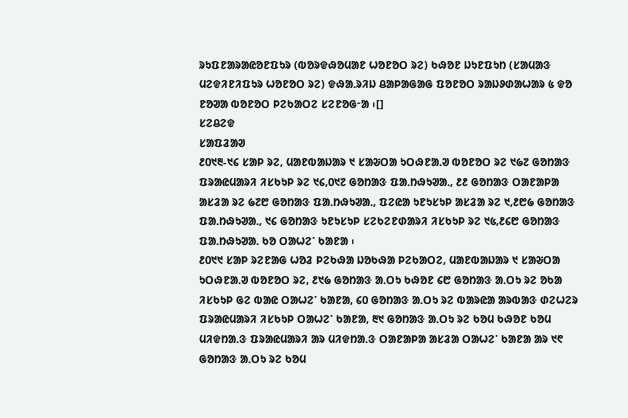ᱨᱩᱯᱱᱟᱨᱟᱭᱚᱱᱯᱩᱨ (ᱵᱚᱨᱫᱷᱚᱢᱟᱱ ᱦᱚᱱᱚᱛ ᱨᱮ) ᱠᱷᱚᱱ ᱡᱩᱱᱯᱩᱴ (ᱥᱟᱢᱟᱝ ᱢᱮᱫᱤᱱᱤᱯᱩᱨ ᱦᱚᱱᱚᱛ ᱨᱮ) ᱫᱷᱟᱹᱨᱤᱡ ᱪᱟᱞᱟᱜᱟᱜ ᱯᱚᱱᱚᱛ ᱨᱟᱡᱽᱰᱟᱦᱟᱨ ᱕ ᱫᱚ ᱱᱚᱣᱟ ᱵᱚᱱᱚᱛ ᱞᱮᱠᱟᱛᱮ ᱥᱮᱱᱚᱜᱼᱟ ᱾[]
ᱥᱮᱪᱮᱫ
ᱥᱟᱯᱲᱟᱣ
᱒᱐᱑᱓-᱑᱔ ᱥᱟᱞ ᱨᱮ, ᱢᱟᱱᱵᱟᱡᱟᱨ ᱑ ᱥᱟᱶᱛᱟ ᱩᱛᱷᱱᱟᱹᱣ ᱵᱚᱱᱚᱛ ᱨᱮ ᱑᱙᱗ ᱜᱚᱴᱟᱝ ᱯᱨᱟᱭᱢᱟᱨᱤ ᱤᱥᱠᱩᱞ ᱨᱮ ᱑᱔,᱐᱑᱗ ᱜᱚᱴᱟᱝ ᱯᱟᱹᱴᱷᱩᱣᱟᱹ, ᱒᱒ ᱜᱚᱴᱟᱝ ᱛᱟᱱᱟᱞᱟ ᱟᱥᱲᱟ ᱨᱮ ᱙᱗᱘ ᱜᱚᱴᱟᱝ ᱯᱟᱹᱴᱷᱩᱣᱟᱹ, ᱯᱮᱭᱟ ᱩᱱᱩᱥᱩᱞ ᱟᱥᱲᱟ ᱨᱮ ᱑,᱒᱘᱙ ᱜᱚᱴᱟᱝ ᱯᱟᱹᱴᱷᱩᱣᱟᱹ, ᱑᱔ ᱜᱚᱴᱟᱝ ᱩᱱᱩᱥᱩᱞ ᱥᱮᱠᱮᱱᱰᱟᱨᱤ ᱤᱥᱠᱩᱞ ᱨᱮ ᱑᱕,᱒᱔᱘ ᱜᱚᱴᱟᱝ ᱯᱟᱹᱴᱷᱩᱣᱟᱹ ᱠᱚ ᱛᱟᱦᱮᱸ ᱠᱟᱱᱟ ᱾
᱒᱐᱑᱑ ᱥᱟᱞ ᱨᱮᱱᱟᱜ ᱦᱚᱲ ᱞᱮᱠᱷᱟ ᱡᱚᱠᱷᱟ ᱞᱮᱠᱟᱛᱮ, ᱢᱟᱱᱵᱟᱡᱟᱨ ᱑ ᱥᱟᱶᱛᱟ ᱩᱛᱷᱱᱟᱹᱣ ᱵᱚᱱᱚᱛ ᱨᱮ, ᱒᱑᱙ ᱜᱚᱴᱟᱝ ᱟᱹᱛᱩ ᱠᱷᱚᱱ ᱔᱘ ᱜᱚᱴᱟᱝ ᱟᱹᱛᱩ ᱨᱮ ᱚᱠᱟ ᱤᱥᱠᱩᱞ ᱜᱮ ᱵᱟᱭ ᱛᱟᱦᱮᱸ ᱠᱟᱱᱟ, ᱔᱐ ᱜᱚᱴᱟᱝ ᱟᱹᱛᱩ ᱨᱮ ᱵᱟᱨᱭᱟ ᱟᱨᱵᱟᱝ ᱰᱮᱦᱮᱨ ᱯᱨᱟᱭᱢᱟᱨᱤ ᱤᱥᱠᱩᱞ ᱛᱟᱦᱮᱸ ᱠᱟᱱᱟ, ᱓᱑ ᱜᱚᱴᱟᱝ ᱟᱹᱛᱩ ᱨᱮ ᱠᱚᱢ ᱠᱷᱚᱱ ᱠᱚᱢ ᱢᱤᱫᱴᱟᱹᱝ ᱯᱨᱟᱭᱢᱟᱨᱤ ᱟᱨ ᱢᱤᱫᱴᱟᱹᱝ ᱛᱟᱱᱟᱞᱟ ᱟᱥᱲᱟ ᱛᱟᱦᱮᱸ ᱠᱟᱱᱟ ᱟᱨ ᱑᱖ ᱜᱚᱴᱟᱝ ᱟᱹᱛᱩ ᱨᱮ ᱠᱚᱢ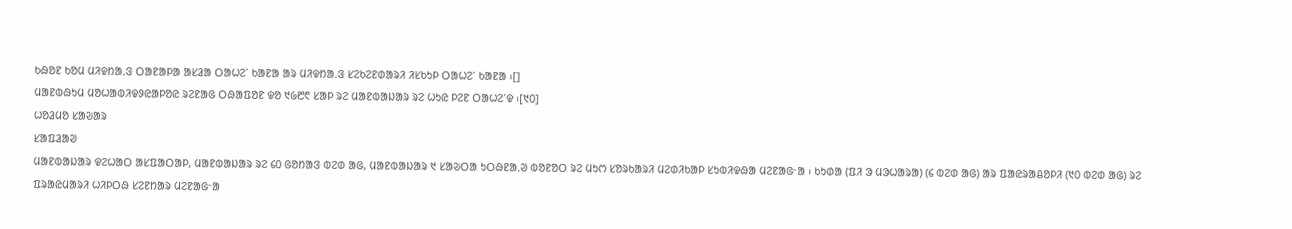ᱠᱷᱚᱱ ᱠᱚᱢ ᱢᱤᱫᱴᱟᱹᱝ ᱛᱟᱱᱟᱞᱟ ᱟᱥᱲᱟ ᱛᱟᱦᱮᱸ ᱠᱟᱱᱟ ᱟᱨ ᱢᱤᱫᱴᱟᱹᱝ ᱥᱮᱠᱮᱱᱰᱟᱨᱤ ᱤᱥᱠᱩᱞ ᱛᱟᱦᱮᱸ ᱠᱟᱱᱟ ᱾[]
ᱢᱟᱱᱵᱷᱩᱢ ᱢᱚᱦᱟᱵᱤᱫᱽᱭᱟᱞᱚᱭ ᱨᱮᱱᱟᱜ ᱛᱷᱟᱯᱚᱱ ᱫᱚ ᱑᱙᱘᱖ ᱥᱟᱞ ᱨᱮ ᱢᱟᱱᱵᱟᱡᱟᱨ ᱨᱮ ᱦᱩᱭ ᱞᱮᱱ ᱛᱟᱦᱮᱸᱫ ᱾[᱑᱐]
ᱦᱚᱲᱢᱚ ᱥᱟᱶᱟᱨ
ᱥᱟᱯᱲᱟᱣ
ᱢᱟᱱᱵᱟᱡᱟᱨ ᱫᱮᱦᱟᱛ ᱟᱥᱯᱟᱛᱟᱞ, ᱢᱟᱱᱵᱟᱡᱟᱨ ᱨᱮ ᱔᱐ ᱜᱚᱴᱟᱝ ᱵᱮᱰ ᱟᱜ, ᱢᱟᱱᱵᱟᱡᱟᱨ ᱑ ᱥᱟᱶᱛᱟ ᱩᱛᱷᱱᱟᱹᱣ ᱵᱚᱱᱚᱛ ᱨᱮ ᱢᱩᱬ ᱥᱚᱨᱠᱟᱨᱤ ᱢᱮᱰᱤᱠᱟᱞ ᱥᱩᱵᱤᱫᱷᱟ ᱢᱮᱱᱟᱜᱼᱟ ᱾ ᱠᱩᱰᱟ (ᱯᱤ ᱳ ᱢᱳᱦᱟᱨᱟ) (᱔ ᱵᱮᱰ ᱟᱜ) ᱟᱨ ᱯᱟᱭᱨᱟᱪᱚᱞᱤ (᱑᱐ ᱵᱮᱰ ᱟᱜ) ᱨᱮ ᱯᱨᱟᱭᱢᱟᱨᱤ ᱦᱤᱞᱛᱷ ᱥᱮᱱᱴᱟᱨ ᱢᱮᱱᱟᱜᱼᱟ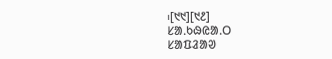᱾[᱑᱑][᱑᱒]
ᱥᱟᱹᱠᱷᱭᱟᱹᱛ
ᱥᱟᱯᱲᱟᱣ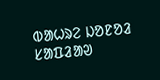ᱵᱟᱦᱨᱮ ᱡᱚᱱᱚᱲ
ᱥᱟᱯᱲᱟᱣ